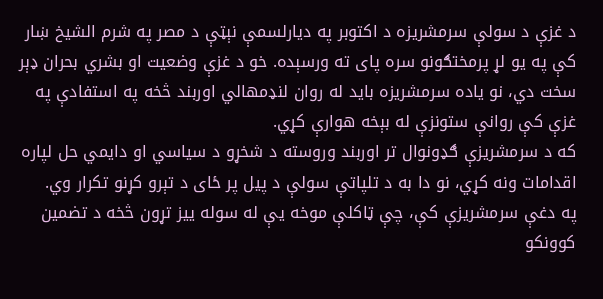د غزې د سولې سرمشريزه د اکتوبر په ديارلسمې نېټې د مصر په شرم الشيخ ښار کې په يو لړ پرمختګونو سره پای ته ورسېده. خو د غزې وضعيت او بشري بحران ډېر سخت دي، نو یاده سرمشريزه بايد له روان لنډمهالي اوربند څخه په استفادې په غزې کې روانې ستونزې له بېخه هوارې کړي.
که د سرمشريزې ګډونوال تر اوربند وروسته د شخړو د سیاسي او دايمي حل لپاره اقدامات ونه کړي، نو دا به د تلپاتې سولې د پيل پر ځای د تېرو کړنو تکرار وي.
په دغې سرمشريزې کې، چې ټاکلې موخه يې له سوله ييز تړون څخه د تضمين کوونکو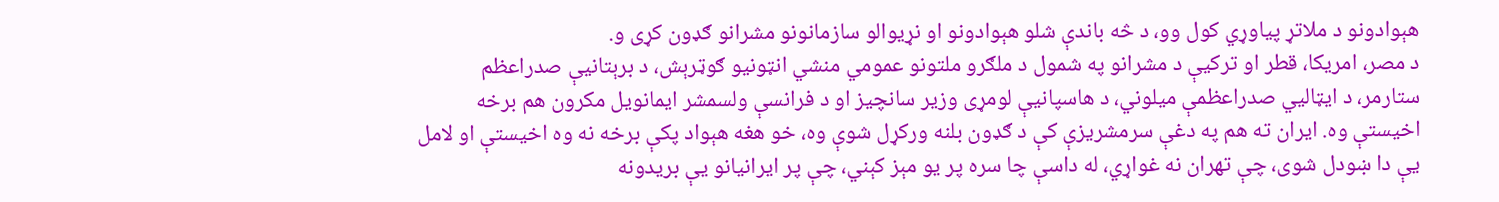هېوادونو د ملاتړ پیاوړي کول وو، د څه باندې شلو هېوادونو او نړيوالو سازمانونو مشرانو ګډون کړی و.
د مصر، امريکا، قطر او ترکيې د مشرانو په شمول د ملګرو ملتونو عمومي منشي انټونيو ګوټرېش، د برېتانيې صدراعظم ستارمر، د ايټاليي صدراعظمې ميلوني، د هاسپانيې لومړی وزير سانچيز او د فرانسې ولسمشر ايمانويل مکرون هم برخه اخيستې وه. ایران ته هم په دغې سرمشریزې کې د ګډون بلنه ورکړل شوې وه، خو هغه هېواد پکې برخه نه وه اخيستې او لامل يې دا ښودل شوی، چې تهران نه غواړي، له داسې چا سره پر يو مېز کېني، چې پر ايرانيانو يې بريدونه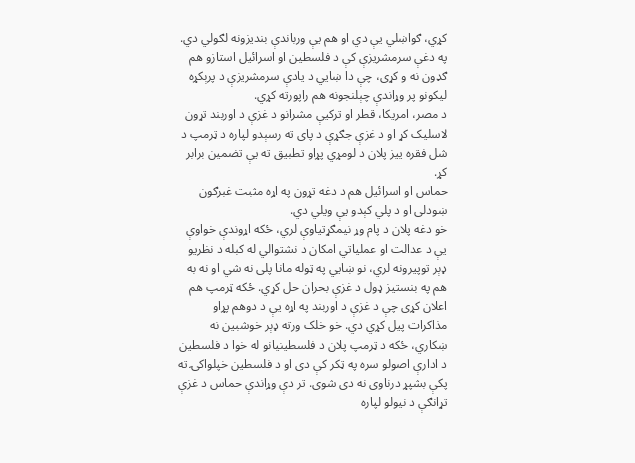کړي، ګواښلي يې دي او هم يې ورباندې بنديزونه لګولي دي.
په دغې سرمشريزې کې د فلسطين او اسرائيل استازو هم ګډون نه و کړی، چې دا ښايي د يادې سرمشريزې د پرېکړه ليکونو پر وړاندې چېلنجونه هم راپورته کړي.
د مصر، امریکا، قطر او ترکيې مشرانو د غزې د اوربند تړون لاسليک کړ او د غزې جګړې د پای ته رسېدو لپاره د ټرمپ د شل فقره ييز پلان د لومړي پړاو تطبیق ته يې تضمين برابر کړ.
حماس او اسرائيل هم د دغه تړون په اړه مثبت غبرګون ښودلی او د پلي کېدو يې ویلي دي.
خو دغه پلان د پام وړ نيمګړتياوې لري، ځکه اړوندې خواوې یې د عدالت او عملياتي امکان د نشتوالي له کبله د نظريو ډېر توپيرونه لري، نو ښايي په ټوله مانا پلی نه شي او نه به هم په بنستيز ډول د غزې بحران حل کړي. ځکه ټرمپ هم اعلان کړی چې د غزې د اوربند په اړه یې د دوهم پړاو مذاکرات پيل کړي دي. خو خلک ورته ډېر خوشبين نه ښکاري، ځکه د ټرمپ پلان د فلسطينيانو له خوا د فلسطين د ادارې اصولو سره په ټکر کې دی او د فلسطين خپلواکۍ ته پکې بشپړ درناوی نه دی شوی. تر دې وړاندې حماس د غزې تړانګې د نيولو لپاره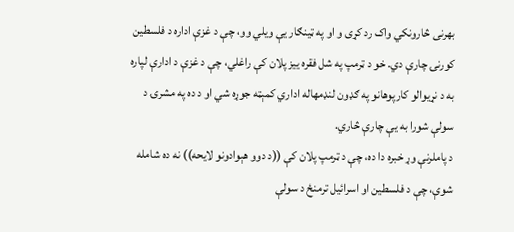بهرنی څارونکي واک رد کړی و او په ټينګار يې ویلي وو، چې د غزې اداره د فلسطين کورنۍ چارې دي. خو د ټرمپ په شل فقره ييز پلان کې راغلي، چې د غزې د ادارې لپاره به د نړيوالو کارپوهانو په ګډون لنډمهاله اداري کمېټه جوړه شي او د ده په مشرۍ د سولې شورا به یې چارې څاري.
د پاملرنې وړ خبره دا ده، چې د ټرمپ پلان کې ((د دوو هېوادونو لايحه)) نه ده شامله شوې، چې د فلسطين او اسرائيل ترمنځ د سولې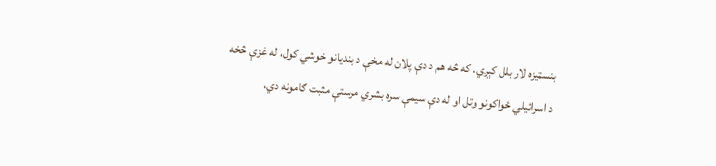بنسټیزه لار بلل کېږي. که څه هم د دې پلان له مخې د بنديانو خوشي کول، له غزې څخه د اسرائيلي ځواکونو وتل او له دې سيمې سره بشري مرستې مثبت ګامونه دي،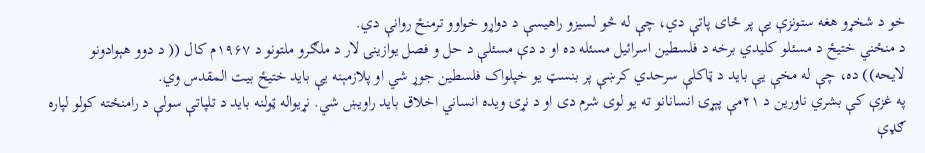خو د شخړو هغه ستونزې يې پر ځای پاتې دي، چې له څو لسيزو راهيسې د دواړو خواوو ترمنځ روانې دي.
د منځني ختيځ د مسئلو کليدي برخه د فلسطين اسرائيل مسئله ده او د دې مسئلې د حل و فصل يوازينۍ لار د ملګرو ملتونو د ۱۹۶۷م کال (( د دوو هېوادونو لايحه)) ده، چې له مخې یې باید د ټاکلې سرحدي کرښې پر بنسټ يو خپلواک فلسطين جوړ شي او پلازمېنه يې باید ختيځ بيت المقدس وي.
په غزې کې بشري ناورين د ۲۱مې پېړۍ انسانانو ته يو لوی شرم دی او د نړۍ ویده انساني اخلاق باید راويښ شي. نړيواله ټولنه باید د تلپاتې سولې د رامنځته کولو لپاره ګډې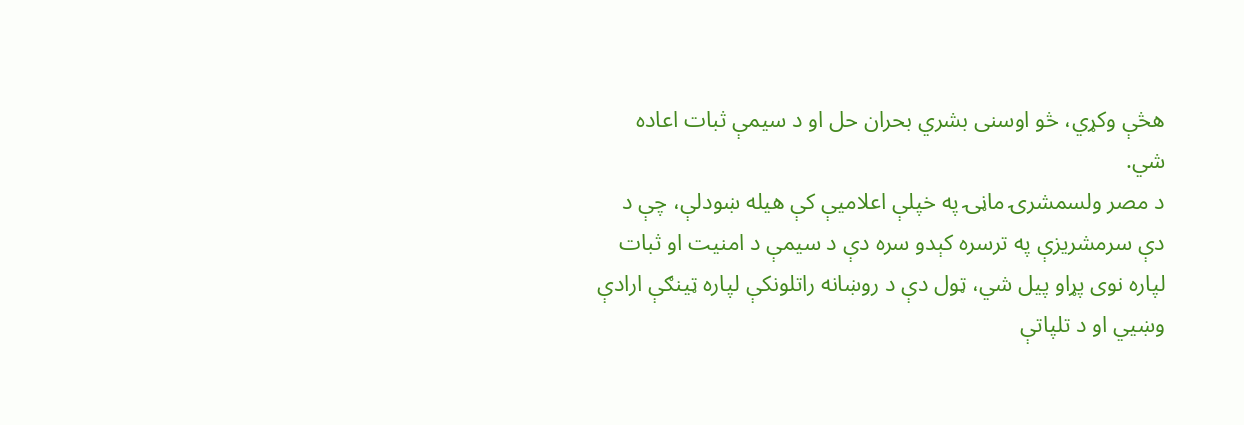هڅې وکړي، څو اوسنی بشري بحران حل او د سيمې ثبات اعاده شي.
د مصر ولسمشرۍ ماڼۍ په خپلې اعلاميې کې هيله ښودلې، چې د دې سرمشريزې په ترسره کېدو سره دې د سيمې د امنيت او ثبات لپاره نوی پړاو پيل شي، ټول دې د روښانه راتلونکې لپاره ټينګې ارادې وښيي او د تلپاتې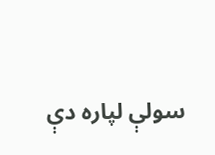سولې لپاره دې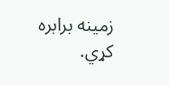زمينه برابره کړي.